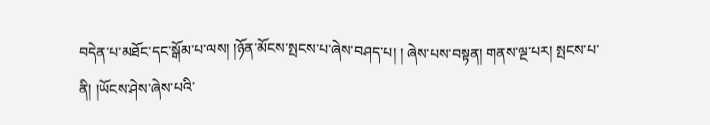བདེན་པ་མཐོང་དང་སྒོམ་པ་ལས། །ཉོན་མོངས་སྤངས་པ་ཞེས་བཤད་པ། ། ཞེས་པས་བསྟན། གནས་ལྔ་པར། སྤངས་པ་ནི། །ཡོངས་ཤེས་ཞེས་པའི་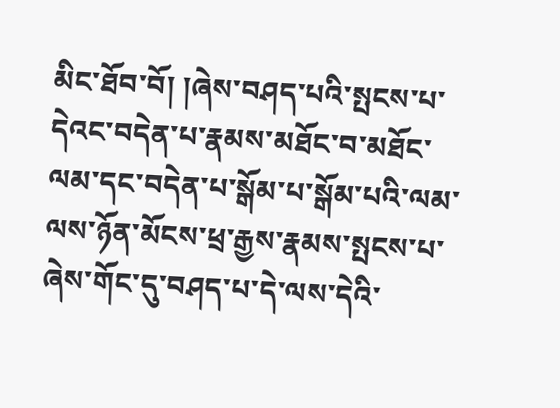མིང་ཐོབ་བོ། །ཞེས་བཤད་པའི་སྤངས་པ་དེའང་བདེན་པ་རྣམས་མཐོང་བ་མཐོང་ལམ་དང་བདེན་པ་སྒོམ་པ་སྒོམ་པའི་ལམ་ལས་ཉོན་མོངས་ཕྲ་རྒྱས་རྣམས་སྤངས་པ་ཞེས་གོང་དུ་བཤད་པ་དེ་ལས་དེའི་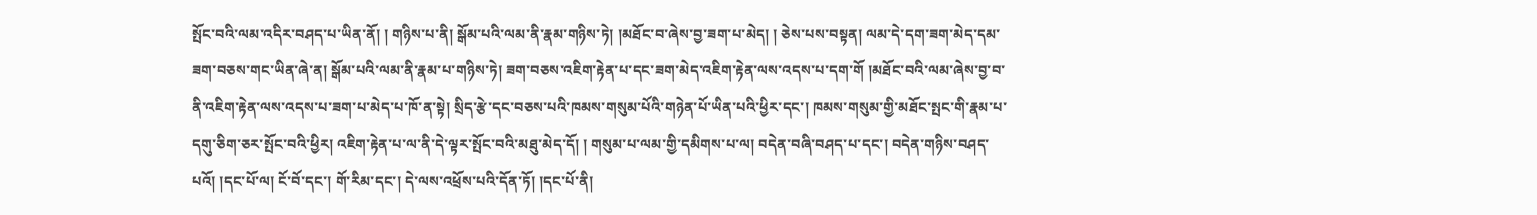སྤོང་བའི་ལམ་འདིར་བཤད་པ་ཡིན་ནོ། ། གཉིས་པ་ནི། སྒོམ་པའི་ལམ་ནི་རྣམ་གཉིས་ཏེ། །མཐོང་བ་ཞེས་བྱ་ཟག་པ་མེད། ། ཅེས་པས་བསྟན། ལམ་དེ་དག་ཟག་མེད་དམ་ཟག་བཅས་གང་ཡིན་ཞེ་ན། སྒོམ་པའི་ལམ་ནི་རྣམ་པ་གཉིས་ཏེ། ཟག་བཅས་འཇིག་རྟེན་པ་དང་ཟག་མེད་འཇིག་རྟེན་ལས་འདས་པ་དག་གོ །མཐོང་བའི་ལམ་ཞེས་བྱ་བ་ནི་འཇིག་རྟེན་ལས་འདས་པ་ཟག་པ་མེད་པ་ཁོ་ན་སྟེ། སྲིད་རྩེ་དང་བཅས་པའི་ཁམས་གསུམ་པོའི་གཉེན་པོ་ཡིན་པའི་ཕྱིར་དང་། ཁམས་གསུམ་གྱི་མཐོང་སྤང་གི་རྣམ་པ་དགུ་ཅིག་ཅར་སྤོང་བའི་ཕྱིར། འཇིག་རྟེན་པ་ལ་ནི་དེ་ལྟར་སྤོང་བའི་མཐུ་མེད་དོ། ། གསུམ་པ་ལམ་གྱི་དམིགས་པ་ལ། བདེན་བཞི་བཤད་པ་དང་། བདེན་གཉིས་བཤད་པའོ། །དང་པོ་ལ། ངོ་བོ་དང་། གོ་རིམ་དང་། དེ་ལས་འཕྲོས་པའི་དོན་ཏོ། །དང་པོ་ནི།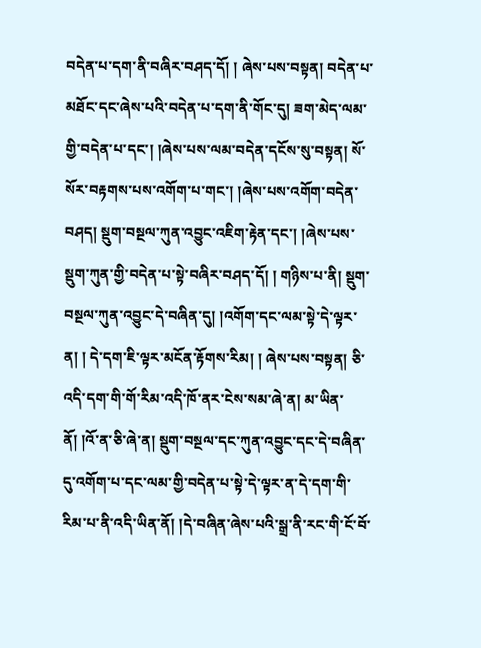བདེན་པ་དག་ནི་བཞིར་བཤད་དོ། ། ཞེས་པས་བསྟན། བདེན་པ་མཐོང་དང་ཞེས་པའི་བདེན་པ་དག་ནི་གོང་དུ། ཟག་མེད་ལམ་གྱི་བདེན་པ་དང་། །ཞེས་པས་ལམ་བདེན་དངོས་སུ་བསྟན། སོ་སོར་བརྟགས་པས་འགོག་པ་གང་། །ཞེས་པས་འགོག་བདེན་བཤད། སྡུག་བསྔལ་ཀུན་འབྱུང་འཇིག་རྟེན་དང་། །ཞེས་པས་སྡུག་ཀུན་གྱི་བདེན་པ་སྟེ་བཞིར་བཤད་དོ། ། གཉིས་པ་ནི། སྡུག་བསྔལ་ཀུན་འབྱུང་དེ་བཞིན་དུ། །འགོག་དང་ལམ་སྟེ་དེ་ལྟར་ན། ། དེ་དག་ཇི་ལྟར་མངོན་རྟོགས་རིམ། ། ཞེས་པས་བསྟན། ཅི་འདི་དག་གི་གོ་རིམ་འདི་ཁོ་ནར་ངེས་སམ་ཞེ་ན། མ་ཡིན་ནོ། །འོ་ན་ཅི་ཞེ་ན། སྡུག་བསྔལ་དང་ཀུན་འབྱུང་དང་དེ་བཞིན་དུ་འགོག་པ་དང་ལམ་གྱི་བདེན་པ་སྟེ་དེ་ལྟར་ན་དེ་དག་གི་རིམ་པ་ནི་འདི་ཡིན་ནོ། །དེ་བཞིན་ཞེས་པའི་སྒྲ་ནི་རང་གི་ངོ་བོ་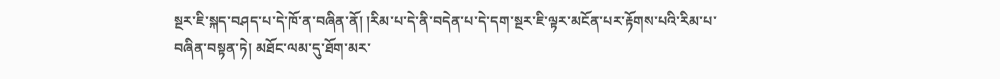སྔར་ཇི་སྐད་བཤད་པ་དེ་ཁོ་ན་བཞིན་ནོ། །རིམ་པ་དེ་ནི་བདེན་པ་དེ་དག་སྔར་ཇི་ལྟར་མངོན་པར་རྟོགས་པའི་རིམ་པ་བཞིན་བསྟན་ཏེ། མཐོང་ལམ་དུ་ཐོག་མར་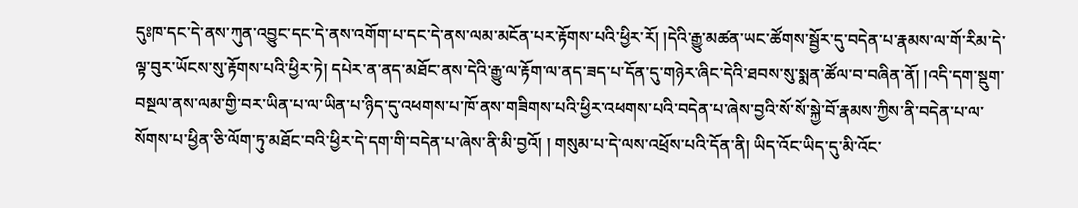དུཿཁ་དང་དེ་ནས་ཀུན་འབྱུང་དང་དེ་ནས་འགོག་པ་དང་དེ་ནས་ལམ་མངོན་པར་རྟོགས་པའི་ཕྱིར་རོ། །དེའི་རྒྱུ་མཚན་ཡང་ཚོགས་སྦྱོར་དུ་བདེན་པ་རྣམས་ལ་གོ་རིམ་དེ་ལྟ་བུར་ཡོངས་སུ་རྟོགས་པའི་ཕྱིར་ཏེ། དཔེར་ན་ནད་མཐོང་ནས་དེའི་རྒྱུ་ལ་རྟོག་ལ་ནད་ཟད་པ་དོན་དུ་གཉེར་ཞིང་དེའི་ཐབས་སུ་སྨན་ཚོལ་བ་བཞིན་ནོ། །འདི་དག་སྡུག་བསྔལ་ནས་ལམ་གྱི་བར་ཡིན་པ་ལ་ཡིན་པ་ཉིད་དུ་འཕགས་པ་ཁོ་ནས་གཟིགས་པའི་ཕྱིར་འཕགས་པའི་བདེན་པ་ཞེས་བྱའི་སོ་སོ་སྐྱེ་བོ་རྣམས་ཀྱིས་ནི་བདེན་པ་ལ་སོགས་པ་ཕྱིན་ཅི་ལོག་ཏུ་མཐོང་བའི་ཕྱིར་དེ་དག་གི་བདེན་པ་ཞེས་ནི་མི་བྱའོ། ། གསུམ་པ་དེ་ལས་འཕྲོས་པའི་དོན་ནི། ཡིད་འོང་ཡིད་དུ་མི་འོང་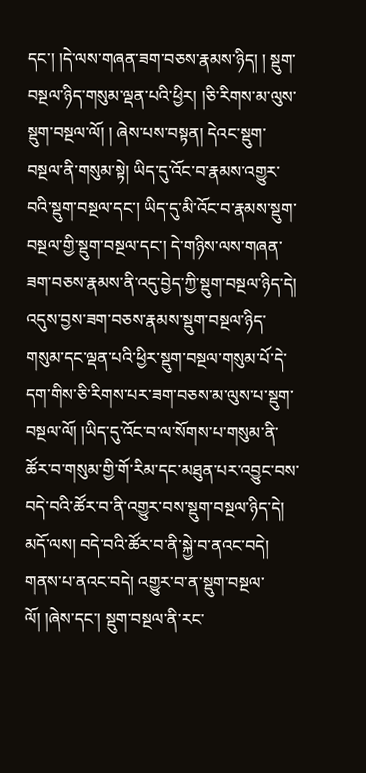དང་། །དེ་ལས་གཞན་ཟག་བཅས་རྣམས་ཉིད། ། སྡུག་བསྔལ་ཉིད་གསུམ་ལྡན་པའི་ཕྱིར། །ཅི་རིགས་མ་ལུས་སྡུག་བསྔལ་ལོ། ། ཞེས་པས་བསྟན། དེའང་སྡུག་བསྔལ་ནི་གསུམ་སྟེ། ཡིད་དུ་འོང་བ་རྣམས་འགྱུར་བའི་སྡུག་བསྔལ་དང་། ཡིད་དུ་མི་འོང་བ་རྣམས་སྡུག་བསྔལ་གྱི་སྡུག་བསྔལ་དང་། དེ་གཉིས་ལས་གཞན་ཟག་བཅས་རྣམས་ནི་འདུ་བྱེད་ཀྱི་སྡུག་བསྔལ་ཉིད་དེ། འདུས་བྱས་ཟག་བཅས་རྣམས་སྡུག་བསྔལ་ཉིད་གསུམ་དང་ལྡན་པའི་ཕྱིར་སྡུག་བསྔལ་གསུམ་པོ་དེ་དག་གིས་ཅི་རིགས་པར་ཟག་བཅས་མ་ལུས་པ་སྡུག་བསྔལ་ལོ། །ཡིད་དུ་འོང་བ་ལ་སོགས་པ་གསུམ་ནི་ཚོར་བ་གསུམ་གྱི་གོ་རིམ་དང་མཐུན་པར་འབྱུང་བས་བདེ་བའི་ཚོར་བ་ནི་འགྱུར་བས་སྡུག་བསྔལ་ཉིད་དེ། མདོ་ལས། བདེ་བའི་ཚོར་བ་ནི་སྐྱེ་བ་ནའང་བདེ། གནས་པ་ནའང་བདེ། འགྱུར་བ་ན་སྡུག་བསྔལ་ལོ། །ཞེས་དང་། སྡུག་བསྔལ་ནི་རང་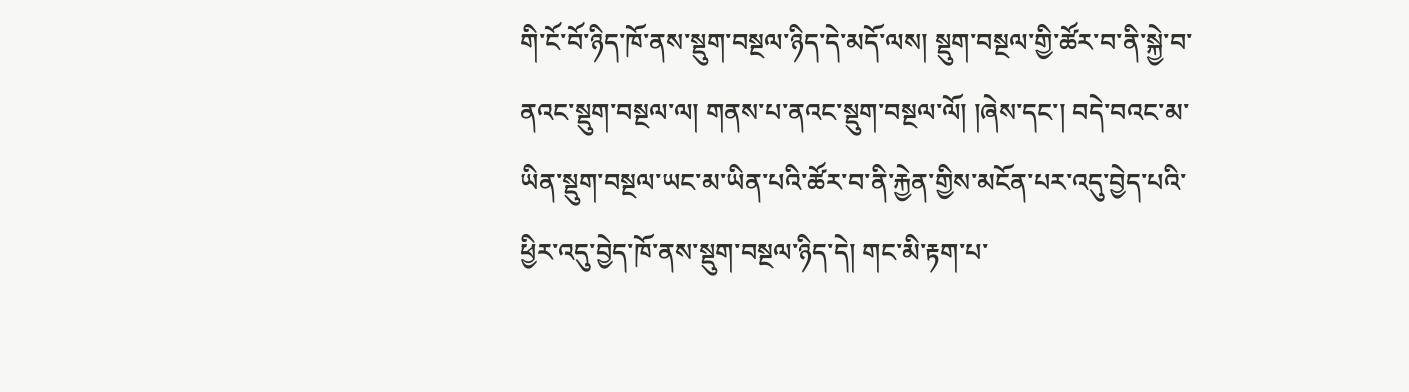གི་ངོ་བོ་ཉིད་ཁོ་ནས་སྡུག་བསྔལ་ཉིད་དེ་མདོ་ལས། སྡུག་བསྔལ་གྱི་ཚོར་བ་ནི་སྐྱེ་བ་ནའང་སྡུག་བསྔལ་ལ། གནས་པ་ནའང་སྡུག་བསྔལ་ལོ། །ཞེས་དང་། བདེ་བའང་མ་ཡིན་སྡུག་བསྔལ་ཡང་མ་ཡིན་པའི་ཚོར་བ་ནི་རྐྱེན་གྱིས་མངོན་པར་འདུ་བྱེད་པའི་ཕྱིར་འདུ་བྱེད་ཁོ་ནས་སྡུག་བསྔལ་ཉིད་དེ། གང་མི་རྟག་པ་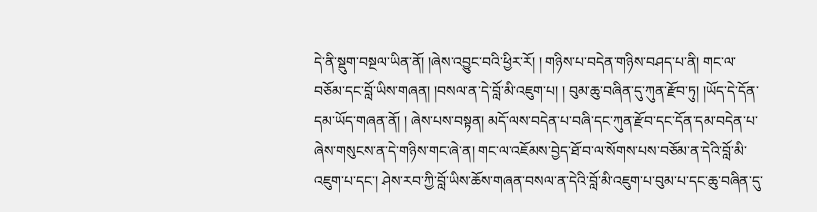དེ་ནི་སྡུག་བསྔལ་ཡིན་ནོ། །ཞེས་འབྱུང་བའི་ཕྱིར་རོ། ། གཉིས་པ་བདེན་གཉིས་བཤད་པ་ནི། གང་ལ་བཅོམ་དང་བློ་ཡིས་གཞན། །བསལ་ན་དེ་བློ་མི་འཇུག་པ། ། བུམ་ཆུ་བཞིན་དུ་ཀུན་རྫོབ་ཏུ། །ཡོད་དེ་དོན་དམ་ཡོད་གཞན་ནོ། ། ཞེས་པས་བསྟན། མདོ་ལས་བདེན་པ་བཞི་དང་ཀུན་རྫོབ་དང་དོན་དམ་བདེན་པ་ཞེས་གསུངས་ན་དེ་གཉིས་གང་ཞེ་ན། གང་ལ་འཇོམས་བྱེད་ཐོ་བ་ལ་སོགས་པས་བཅོམ་ན་དེའི་བློ་མི་འཇུག་པ་དང་། ཤེས་རབ་ཀྱི་བློ་ཡིས་ཆོས་གཞན་བསལ་ན་དེའི་བློ་མི་འཇུག་པ་བུམ་པ་དང་ཆུ་བཞིན་དུ་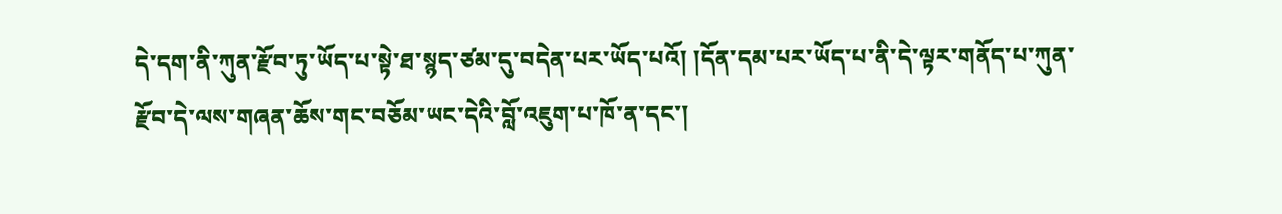དེ་དག་ནི་ཀུན་རྫོབ་ཏུ་ཡོད་པ་སྟེ་ཐ་སྙད་ཙམ་དུ་བདེན་པར་ཡོད་པའོ། །དོན་དམ་པར་ཡོད་པ་ནི་དེ་ལྟར་གནོད་པ་ཀུན་རྫོབ་དེ་ལས་གཞན་ཆོས་གང་བཅོམ་ཡང་དེའི་བློ་འཇུག་པ་ཁོ་ན་དང་།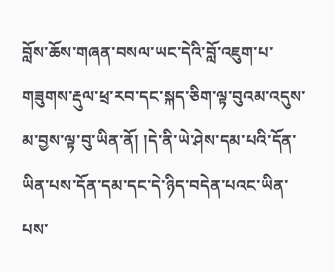བློས་ཆོས་གཞན་བསལ་ཡང་དེའི་བློ་འཇུག་པ་གཟུགས་རྡུལ་ཕྲ་རབ་དང་སྐད་ཅིག་ལྟ་བུའམ་འདུས་མ་བྱས་ལྟ་བུ་ཡིན་ནོ། །དེ་ནི་ཡེ་ཤེས་དམ་པའི་དོན་ཡིན་པས་དོན་དམ་དང་དེ་ཉིད་བདེན་པའང་ཡིན་པས་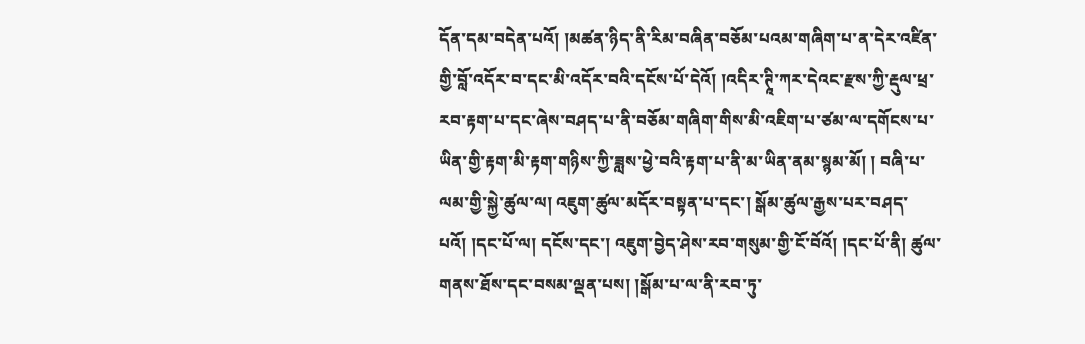དོན་དམ་བདེན་པའོ། །མཚན་ཉིད་ནི་རིམ་བཞིན་བཅོམ་པའམ་གཞིག་པ་ན་དེར་འཛིན་གྱི་བློ་འདོར་བ་དང་མི་འདོར་བའི་དངོས་པོ་དེའོ། །འདིར་ཊཱི་ཀར་དེའང་རྫས་ཀྱི་རྡུལ་ཕྲ་རབ་རྟག་པ་དང་ཞེས་བཤད་པ་ནི་བཅོམ་གཞིག་གིས་མི་འཇིག་པ་ཙམ་ལ་དགོངས་པ་ཡིན་གྱི་རྟག་མི་རྟག་གཉིས་ཀྱི་ཟླས་ཕྱེ་བའི་རྟག་པ་ནི་མ་ཡིན་ནམ་སྙམ་མོ། ། བཞི་པ་ལམ་གྱི་སྐྱེ་ཚུལ་ལ། འཇུག་ཚུལ་མདོར་བསྟན་པ་དང་། སྒོམ་ཚུལ་རྒྱས་པར་བཤད་པའོ། །དང་པོ་ལ། དངོས་དང་། འཇུག་བྱེད་ཤེས་རབ་གསུམ་གྱི་ངོ་བོའོ། །དང་པོ་ནི། ཚུལ་གནས་ཐོས་དང་བསམ་ལྡན་པས། །སྒོམ་པ་ལ་ནི་རབ་ཏུ་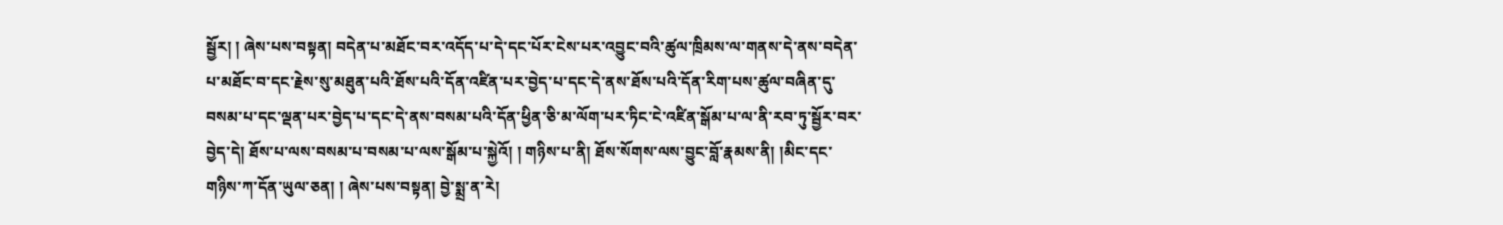སྦྱོར། ། ཞེས་པས་བསྟན། བདེན་པ་མཐོང་བར་འདོད་པ་དེ་དང་པོར་ངེས་པར་འབྱུང་བའི་ཚུལ་ཁྲིམས་ལ་གནས་དེ་ནས་བདེན་པ་མཐོང་བ་དང་རྗེས་སུ་མཐུན་པའི་ཐོས་པའི་དོན་འཛིན་པར་བྱེད་པ་དང་དེ་ནས་ཐོས་པའི་དོན་རིག་པས་ཚུལ་བཞིན་དུ་བསམ་པ་དང་ལྡན་པར་བྱེད་པ་དང་དེ་ནས་བསམ་པའི་དོན་ཕྱིན་ཅི་མ་ལོག་པར་ཏིང་ངེ་འཛིན་སྒོམ་པ་ལ་ནི་རབ་ཏུ་སྦྱོར་བར་བྱེད་དེ། ཐོས་པ་ལས་བསམ་པ་བསམ་པ་ལས་སྒོམ་པ་སྐྱེའོ། ། གཉིས་པ་ནི། ཐོས་སོགས་ལས་བྱུང་བློ་རྣམས་ནི། །མིང་དང་གཉིས་ཀ་དོན་ཡུལ་ཅན། ། ཞེས་པས་བསྟན། བྱེ་སྨྲ་ན་རེ།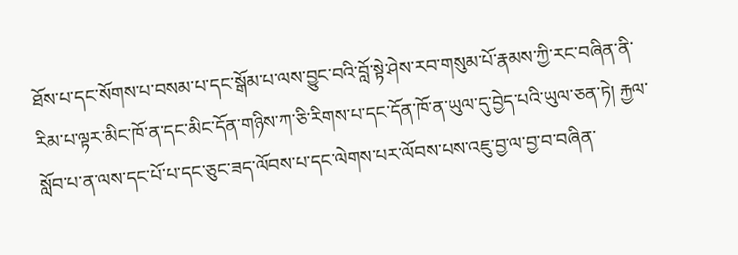ཐོས་པ་དང་སོགས་པ་བསམ་པ་དང་སྒོམ་པ་ལས་བྱུང་བའི་བློ་སྟེ་ཤེས་རབ་གསུམ་པོ་རྣམས་ཀྱི་རང་བཞིན་ནི་རིམ་པ་ལྟར་མིང་ཁོ་ན་དང་མིང་དོན་གཉིས་ཀ་ཅི་རིགས་པ་དང་དོན་ཁོ་ན་ཡུལ་དུ་བྱེད་པའི་ཡུལ་ཅན་ཏེ། རྐྱལ་སློབ་པ་ན་ལས་དང་པོ་པ་དང་ཅུང་ཟད་ལོབས་པ་དང་ལེགས་པར་ལོབས་པས་འཇུ་བྱ་ལ་བྱ་བ་བཞིན་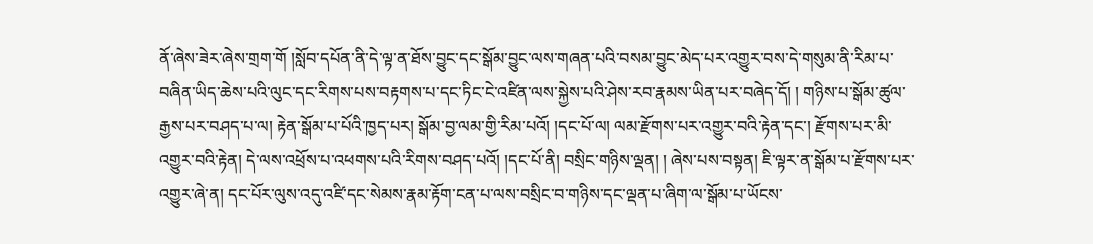ནོ་ཞེས་ཟེར་ཞེས་གྲག་གོ །སློབ་དཔོན་ནི་དེ་ལྟ་ན་ཐོས་བྱུང་དང་སྒོམ་བྱུང་ལས་གཞན་པའི་བསམ་བྱུང་མེད་པར་འགྱུར་བས་དེ་གསུམ་ནི་རིམ་པ་བཞིན་ཡིད་ཆེས་པའི་ལུང་དང་རིགས་པས་བརྟགས་པ་དང་ཏིང་ངེ་འཛིན་ལས་སྐྱེས་པའི་ཤེས་རབ་རྣམས་ཡིན་པར་བཞེད་དོ། ། གཉིས་པ་སྒོམ་ཚུལ་རྒྱས་པར་བཤད་པ་ལ། རྟེན་སྒོམ་པ་པོའི་ཁྱད་པར། སྒོམ་བྱ་ལམ་གྱི་རིམ་པའོ། །དང་པོ་ལ། ལམ་རྫོགས་པར་འགྱུར་བའི་རྟེན་དང་། རྫོགས་པར་མི་འགྱུར་བའི་རྟེན། དེ་ལས་འཕྲོས་པ་འཕགས་པའི་རིགས་བཤད་པའོ། །དང་པོ་ནི། བསྲིང་གཉིས་ལྡན། ། ཞེས་པས་བསྟན། ཇི་ལྟར་ན་སྒོམ་པ་རྫོགས་པར་འགྱུར་ཞེ་ན། དང་པོར་ལུས་འདུ་འཛི་དང་སེམས་རྣམ་རྟོག་ངན་པ་ལས་བསྲིང་བ་གཉིས་དང་ལྡན་པ་ཞིག་ལ་སྒོམ་པ་ཡོངས་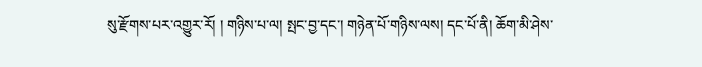སུ་རྫོགས་པར་འགྱུར་རོ། ། གཉིས་པ་ལ། སྤང་བྱ་དང་། གཉེན་པོ་གཉིས་ལས། དང་པོ་ནི། ཆོག་མི་ཤེས་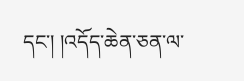དང་། །འདོད་ཆེན་ཅན་ལ་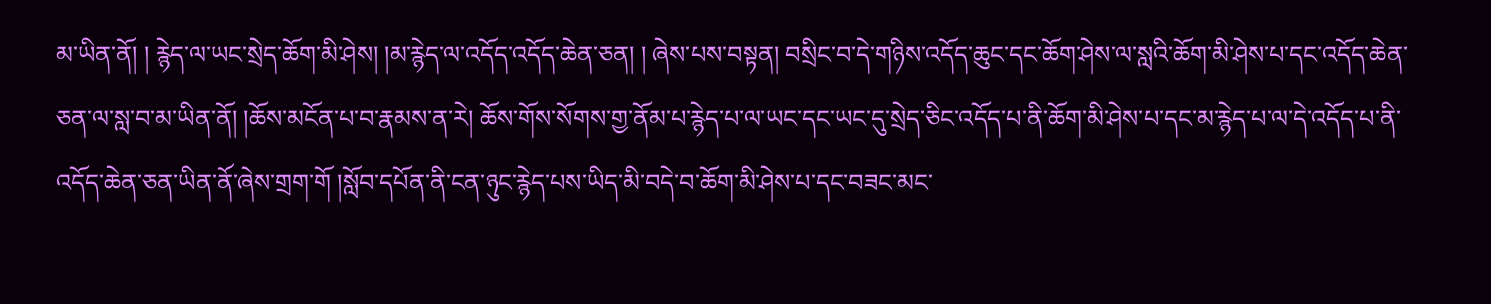མ་ཡིན་ནོ། ། རྙེད་ལ་ཡང་སྲེད་ཆོག་མི་ཤེས། །མ་རྙེད་ལ་འདོད་འདོད་ཆེན་ཅན། ། ཞེས་པས་བསྟན། བསྲིང་བ་དེ་གཉིས་འདོད་ཆུང་དང་ཆོག་ཤེས་ལ་སླའི་ཆོག་མི་ཤེས་པ་དང་འདོད་ཆེན་ཅན་ལ་སླ་བ་མ་ཡིན་ནོ། །ཆོས་མངོན་པ་བ་རྣམས་ན་རེ། ཆོས་གོས་སོགས་གྱ་ནོམ་པ་རྙེད་པ་ལ་ཡང་དང་ཡང་དུ་སྲེད་ཅིང་འདོད་པ་ནི་ཆོག་མི་ཤེས་པ་དང་མ་རྙེད་པ་ལ་དེ་འདོད་པ་ནི་འདོད་ཆེན་ཅན་ཡིན་ནོ་ཞེས་གྲག་གོ །སློབ་དཔོན་ནི་ངན་ཉུང་རྙེད་པས་ཡིད་མི་བདེ་བ་ཆོག་མི་ཤེས་པ་དང་བཟང་མང་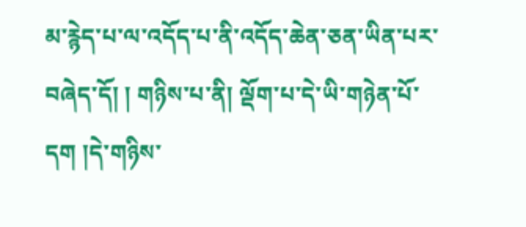མ་རྙེད་པ་ལ་འདོད་པ་ནི་འདོད་ཆེན་ཅན་ཡིན་པར་བཞེད་དོ། ། གཉིས་པ་ནི། ལྡོག་པ་དེ་ཡི་གཉེན་པོ་དག །དེ་གཉིས་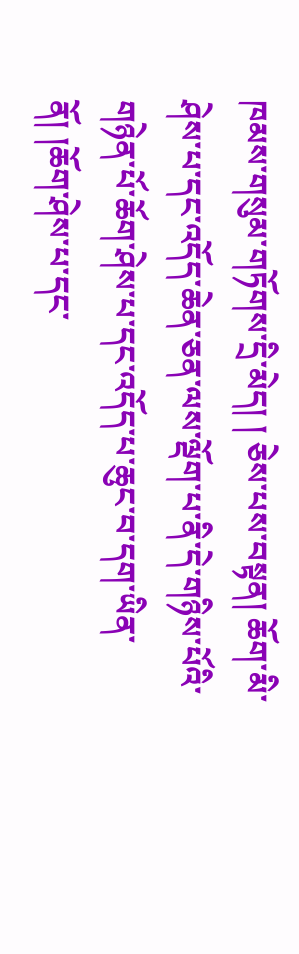ཁམས་གསུམ་གཏོགས་དྲི་མེད། ། ཅེས་པས་བསྟན། ཆོག་མི་ཤེས་པ་དང་འདོད་ཆེན་ཅན་ལས་ལྡོག་པ་ནི་དེ་གཉིས་པོའི་གཉེན་པོ་ཆོག་ཤེས་པ་དང་འདོད་པ་ཆུང་བ་དག་ཡིན་ནོ། །ཆོག་ཤེས་པ་དང་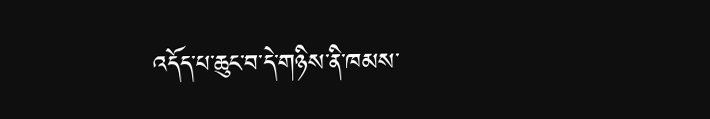འདོད་པ་ཆུང་བ་དེ་གཉིས་ནི་ཁམས་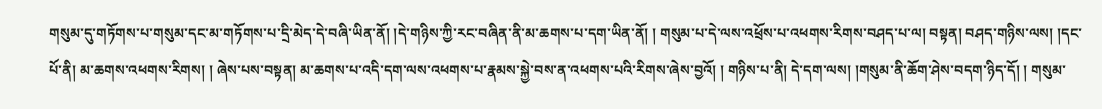གསུམ་དུ་གཏོགས་པ་གསུམ་དང་མ་གཏོགས་པ་དྲི་མེད་དེ་བཞི་ཡིན་ནོ། །དེ་གཉིས་ཀྱི་རང་བཞིན་ནི་མ་ཆགས་པ་དག་ཡིན་ནོ། ། གསུམ་པ་དེ་ལས་འཕྲོས་པ་འཕགས་རིགས་བཤད་པ་ལ། བསྟན། བཤད་གཉིས་ལས། །དང་པོ་ནི། མ་ཆགས་འཕགས་རིགས། ། ཞེས་པས་བསྟན། མ་ཆགས་པ་འདི་དག་ལས་འཕགས་པ་རྣམས་སྐྱེ་བས་ན་འཕགས་པའི་རིགས་ཞེས་བྱའོ། ། གཉིས་པ་ནི། དེ་དག་ལས། །གསུམ་ནི་ཆོག་ཤེས་བདག་ཉིད་དོ། ། གསུམ་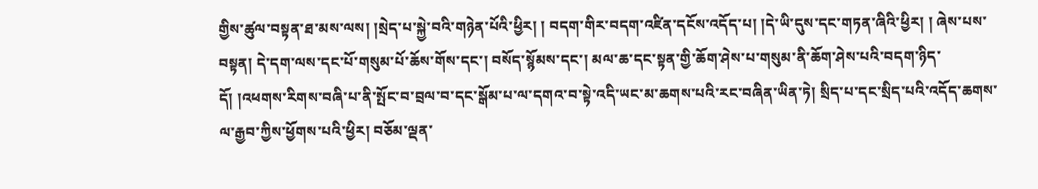གྱིས་ཚུལ་བསྟན་ཐ་མས་ལས། །སྲེད་པ་སྐྱེ་བའི་གཉེན་པོའི་ཕྱིར། ། བདག་གིར་བདག་འཛིན་དངོས་འདོད་པ། །དེ་ཡི་དུས་དང་གཏན་ཞིའི་ཕྱིར། ། ཞེས་པས་བསྟན། དེ་དག་ལས་དང་པོ་གསུམ་པོ་ཆོས་གོས་དང་། བསོད་སྙོམས་དང་། མལ་ཆ་དང་སྟན་གྱི་ཆོག་ཤེས་པ་གསུམ་ནི་ཆོག་ཤེས་པའི་བདག་ཉིད་དོ། །འཕགས་རིགས་བཞི་པ་ནི་སྤོང་བ་བྲལ་བ་དང་སྒོམ་པ་ལ་དགའ་བ་སྟེ་འདི་ཡང་མ་ཆགས་པའི་རང་བཞིན་ཡིན་ཏེ། སྲིད་པ་དང་སྲིད་པའི་འདོད་ཆགས་ལ་རྒྱབ་ཀྱིས་ཕྱོགས་པའི་ཕྱིར། བཅོམ་ལྡན་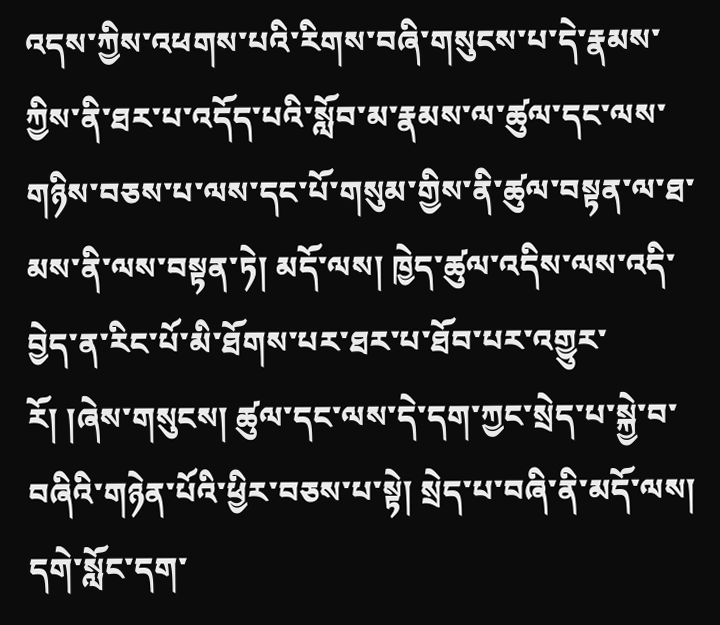འདས་ཀྱིས་འཕགས་པའི་རིགས་བཞི་གསུངས་པ་དེ་རྣམས་ཀྱིས་ནི་ཐར་པ་འདོད་པའི་སློབ་མ་རྣམས་ལ་ཚུལ་དང་ལས་གཉིས་བཅས་པ་ལས་དང་པོ་གསུམ་གྱིས་ནི་ཚུལ་བསྟན་ལ་ཐ་མས་ནི་ལས་བསྟན་ཏེ། མདོ་ལས། ཁྱེད་ཚུལ་འདིས་ལས་འདི་བྱེད་ན་རིང་པོ་མི་ཐོགས་པར་ཐར་པ་ཐོབ་པར་འགྱུར་རོ། །ཞེས་གསུངས། ཚུལ་དང་ལས་དེ་དག་ཀྱང་སྲེད་པ་སྐྱེ་བ་བཞིའི་གཉེན་པོའི་ཕྱིར་བཅས་པ་སྟེ། སྲེད་པ་བཞི་ནི་མདོ་ལས། དགེ་སློང་དག་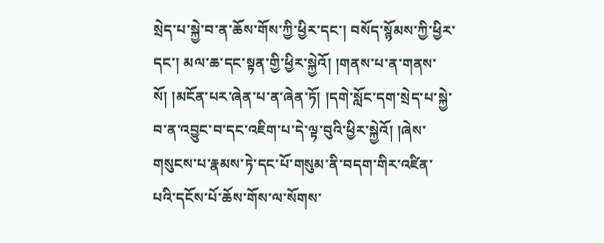སྲེད་པ་སྐྱེ་བ་ན་ཆོས་གོས་ཀྱི་ཕྱིར་དང་། བསོད་སྙོམས་ཀྱི་ཕྱིར་དང་། མལ་ཆ་དང་སྟན་གྱི་ཕྱིར་སྐྱེའོ། །གནས་པ་ན་གནས་སོ། །མངོན་པར་ཞེན་པ་ན་ཞེན་ཏོ། །དགེ་སློང་དག་སྲེད་པ་སྐྱེ་བ་ན་འབྱུང་བ་དང་འཇིག་པ་དེ་ལྟ་བུའི་ཕྱིར་སྐྱེའོ། །ཞེས་གསུངས་པ་རྣམས་ཏེ་དང་པོ་གསུམ་ནི་བདག་གིར་འཛིན་པའི་དངོས་པོ་ཆོས་གོས་ལ་སོགས་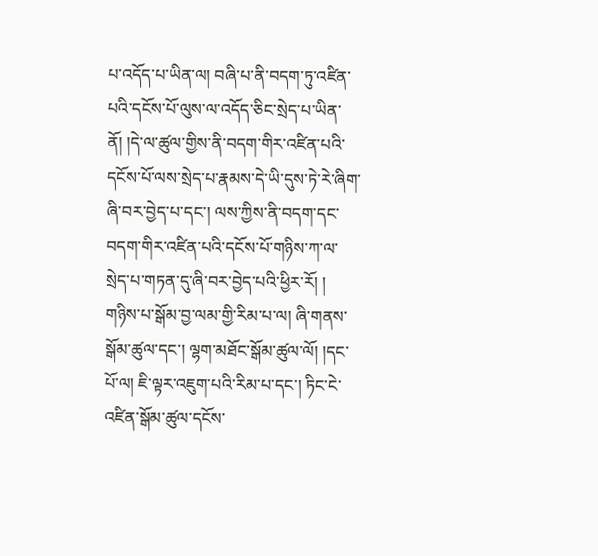པ་འདོད་པ་ཡིན་ལ། བཞི་པ་ནི་བདག་ཏུ་འཛིན་པའི་དངོས་པོ་ལུས་ལ་འདོད་ཅིང་སྲེད་པ་ཡིན་ནོ། །དེ་ལ་ཚུལ་གྱིས་ནི་བདག་གིར་འཛིན་པའི་དངོས་པོ་ལས་སྲེད་པ་རྣམས་དེ་ཡི་དུས་ཏེ་རེ་ཞིག་ཞི་བར་བྱེད་པ་དང་། ལས་ཀྱིས་ནི་བདག་དང་བདག་གིར་འཛིན་པའི་དངོས་པོ་གཉིས་ཀ་ལ་སྲེད་པ་གཏན་དུ་ཞི་བར་བྱེད་པའི་ཕྱིར་རོ། ། གཉིས་པ་སྒོམ་བྱ་ལམ་གྱི་རིམ་པ་ལ། ཞི་གནས་སྒོམ་ཚུལ་དང་། ལྷག་མཐོང་སྒོམ་ཚུལ་ལོ། །དང་པོ་ལ། ཇི་ལྟར་འཇུག་པའི་རིམ་པ་དང་། ཏིང་ངེ་འཛིན་སྒོམ་ཚུལ་དངོས་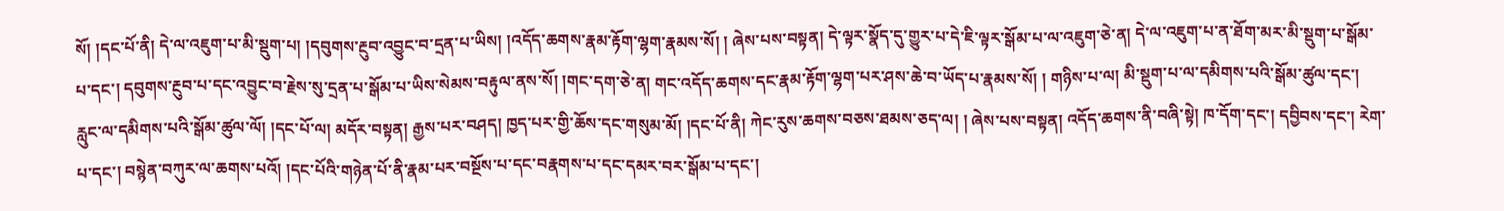སོ། །དང་པོ་ནི། དེ་ལ་འཇུག་པ་མི་སྡུག་པ། །དབུགས་རྔུབ་འབྱུང་བ་དྲན་པ་ཡིས། །འདོད་ཆགས་རྣམ་རྟོག་ལྷག་རྣམས་སོ། ། ཞེས་པས་བསྟན། དེ་ལྟར་སྣོད་དུ་གྱུར་པ་དེ་ཇི་ལྟར་སྒོམ་པ་ལ་འཇུག་ཅེ་ན། དེ་ལ་འཇུག་པ་ན་ཐོག་མར་མི་སྡུག་པ་སྒོམ་པ་དང་། དབུགས་རྔུབ་པ་དང་འབྱུང་བ་རྗེས་སུ་དྲན་པ་སྒོམ་པ་ཡིས་སེམས་བརྟུལ་ནས་སོ། །གང་དག་ཅེ་ན། གང་འདོད་ཆགས་དང་རྣམ་རྟོག་ལྷག་པར་ཤས་ཆེ་བ་ཡོད་པ་རྣམས་སོ། ། གཉིས་པ་ལ། མི་སྡུག་པ་ལ་དམིགས་པའི་སྒོམ་ཚུལ་དང་། རླུང་ལ་དམིགས་པའི་སྒོམ་ཚུལ་ལོ། །དང་པོ་ལ། མདོར་བསྟན། རྒྱས་པར་བཤད། ཁྱད་པར་གྱི་ཆོས་དང་གསུམ་མོ། །དང་པོ་ནི། ཀེང་རུས་ཆགས་བཅས་ཐམས་ཅད་ལ། ། ཞེས་པས་བསྟན། འདོད་ཆགས་ནི་བཞི་སྟེ། ཁ་དོག་དང་། དབྱིབས་དང་། རེག་པ་དང་། བསྙེན་བཀུར་ལ་ཆགས་པའོ། །དང་པོའི་གཉེན་པོ་ནི་རྣམ་པར་བསྔོས་པ་དང་བརྣགས་པ་དང་དམར་བར་སྒོམ་པ་དང་།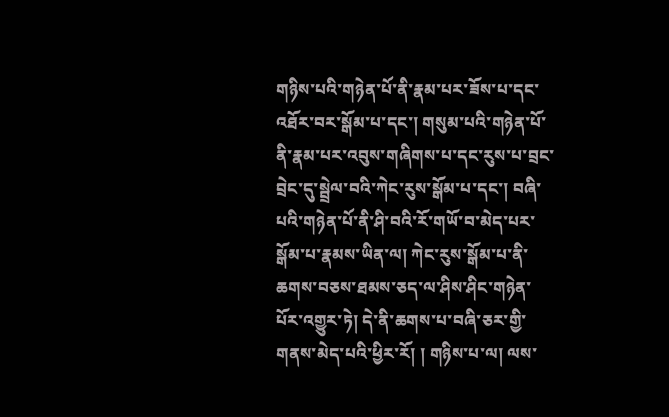གཉིས་པའི་གཉེན་པོ་ནི་རྣམ་པར་ཟོས་པ་དང་འཐོར་བར་སྒོམ་པ་དང་། གསུམ་པའི་གཉེན་པོ་ནི་རྣམ་པར་འབུས་གཞིགས་པ་དང་རུས་པ་བྲང་བྲེང་དུ་སྦྲེལ་བའི་ཀེང་རུས་སྒོམ་པ་དང་། བཞི་པའི་གཉེན་པོ་ནི་ཤི་བའི་རོ་གཡོ་བ་མེད་པར་སྒོམ་པ་རྣམས་ཡིན་ལ། ཀེང་རུས་སྒོམ་པ་ནི་ཆགས་བཅས་ཐམས་ཅད་ལ་ཤིས་ཤིང་གཉེན་པོར་འགྱུར་ཏེ། དེ་ནི་ཆགས་པ་བཞི་ཅར་གྱི་གནས་མེད་པའི་ཕྱིར་རོ། ། གཉིས་པ་ལ། ལས་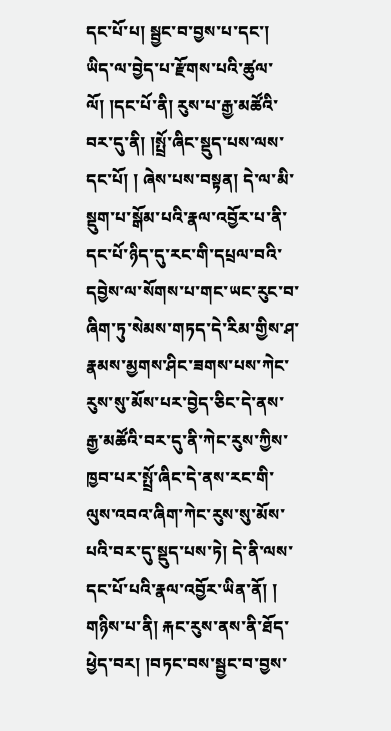དང་པོ་པ། སྦྱང་བ་བྱས་པ་དང་། ཡིད་ལ་བྱེད་པ་རྫོགས་པའི་ཚུལ་ལོ། །དང་པོ་ནི། རུས་པ་རྒྱ་མཚོའི་བར་དུ་ནི། །སྤྲོ་ཞིང་སྡུད་པས་ལས་དང་པོ། ། ཞེས་པས་བསྟན། དེ་ལ་མི་སྡུག་པ་སྒོམ་པའི་རྣལ་འབྱོར་པ་ནི་དང་པོ་ཉིད་དུ་རང་གི་དཔྲལ་བའི་དབྱེས་ལ་སོགས་པ་གང་ཡང་རུང་བ་ཞིག་ཏུ་སེམས་གཏད་དེ་རིམ་གྱིས་ཤ་རྣམས་མྱགས་ཤིང་ཟགས་པས་ཀེང་རུས་སུ་མོས་པར་བྱེད་ཅིང་དེ་ནས་རྒྱ་མཚོའི་བར་དུ་ནི་ཀེང་རུས་ཀྱིས་ཁྱབ་པར་སྤྲོ་ཞིང་དེ་ནས་རང་གི་ལུས་འབའ་ཞིག་ཀེང་རུས་སུ་མོས་པའི་བར་དུ་སྡུད་པས་ཏེ། དེ་ནི་ལས་དང་པོ་པའི་རྣལ་འབྱོར་ཡིན་ནོ། ། གཉིས་པ་ནི། རྐང་རུས་ནས་ནི་ཐོད་ཕྱེད་བར། །བཏང་བས་སྦྱང་བ་བྱས་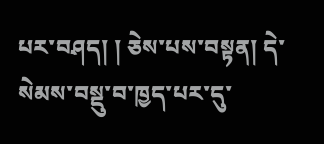པར་བཤད། ། ཅེས་པས་བསྟན། དེ་སེམས་བསྡུ་བ་ཁྱད་པར་དུ་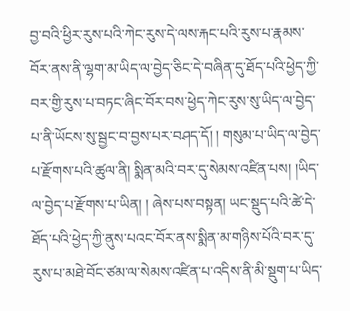བྱ་བའི་ཕྱིར་རུས་པའི་ཀེང་རུས་དེ་ལས་རྐང་པའི་རུས་པ་རྣམས་བོར་ནས་ནི་ལྷག་མ་ཡིད་ལ་བྱེད་ཅིང་དེ་བཞིན་དུ་ཐོད་པའི་ཕྱེད་ཀྱི་བར་གྱི་རུས་པ་བཏང་ཞིང་བོར་བས་ཕྱེད་ཀེང་རུས་སུ་ཡིད་ལ་བྱེད་པ་ནི་ཡོངས་སུ་སྦྱང་བ་བྱས་པར་བཤད་དོ། ། གསུམ་པ་ཡིད་ལ་བྱེད་པ་རྫོགས་པའི་ཚུལ་ནི། སྨིན་མའི་བར་དུ་སེམས་འཛིན་པས། །ཡིད་ལ་བྱེད་པ་རྫོགས་པ་ཡིན། ། ཞེས་པས་བསྟན། ཡང་སྡུད་པའི་ཚེ་དེ་ཐོད་པའི་ཕྱེད་ཀྱི་ནུས་པའང་བོར་ནས་སྨིན་མ་གཉིས་པོའི་བར་དུ་རུས་པ་མཐེ་བོང་ཙམ་ལ་སེམས་འཛིན་པ་འདིས་ནི་མི་སྡུག་པ་ཡིད་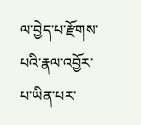ལ་བྱེད་པ་རྫོགས་པའི་རྣལ་འབྱོར་པ་ཡིན་པར་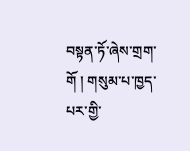བསྟན་ཏོ་ཞེས་གྲག་གོ ། གསུམ་པ་ཁྱད་པར་གྱི་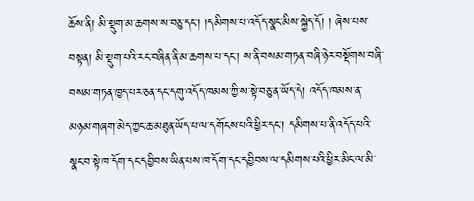ཆོས་ནི། མི་སྡུག་མ་ཆགས་ས་བཅུ་དང་། །དམིགས་པ་འདོད་སྣང་མིས་སྐྱེད་དོ། ། ཞེས་པས་བསྟན། མི་སྡུག་པའི་རང་བཞིན་ནི་མ་ཆགས་པ་དང་། ས་ནི་བསམ་གཏན་བཞི་ཉེར་བསྡོགས་བཞི་བསམ་གཏན་ཁྱད་པར་ཅན་དང་དགུ་འདོད་ཁམས་ཀྱི་ས་སྟེ་བཅུ་ན་ཡོད་དེ། འདོད་ཁམས་ན་མཉམ་གཞག་མེད་ཀྱང་ཆ་མཐུན་ཡོད་པ་ལ་དགོངས་པའི་ཕྱིར་དང་། དམིགས་པ་ནི་འདོད་པའི་སྣང་བ་སྟེ་ཁ་དོག་དང་དབྱིབས་ཡིན་པས་ཁ་དོག་དང་དབྱིབས་ལ་དམིགས་པའི་ཕྱིར་མིང་ལ་མི་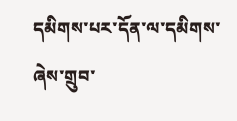དམིགས་པར་དོན་ལ་དམིགས་ཞེས་གྲུབ་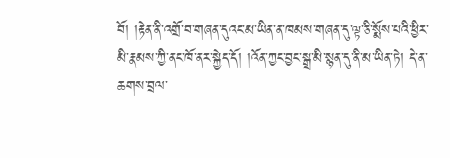བོ། །རྟེན་ནི་འགྲོ་བ་གཞན་དུའང་མ་ཡིན་ན་ཁམས་གཞན་དུ་ལྟ་ཅི་སྨོས་པའི་ཕྱིར་མི་རྣམས་ཀྱི་ནང་ཁོ་ནར་སྐྱེད་དོ། །འོན་ཀྱང་བྱང་སྒྲ་མི་སྙན་དུ་ནི་མ་ཡིན་ཏེ། དེ་ན་ཆགས་བྲལ་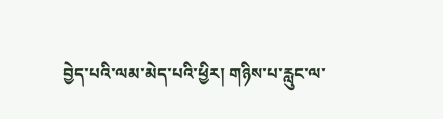བྱེད་པའི་ལམ་མེད་པའི་ཕྱིར། གཉིས་པ་རླུང་ལ་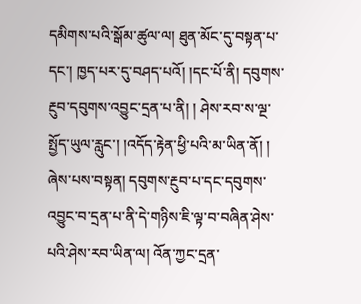དམིགས་པའི་སྒོམ་ཚུལ་ལ། ཐུན་མོང་དུ་བསྟན་པ་དང་། ཁྱད་པར་དུ་བཤད་པའོ། །དང་པོ་ནི། དབུགས་རྔུབ་དབུགས་འབྱུང་དྲན་པ་ནི། ། ཤེས་རབ་ས་ལྔ་སྤྱོད་ཡུལ་རླུང་། །འདོད་རྟེན་ཕྱི་པའི་མ་ཡིན་ནོ། ། ཞེས་པས་བསྟན། དབུགས་རྔུབ་པ་དང་དབུགས་འབྱུང་བ་དྲན་པ་ནི་དེ་གཉིས་ཇི་ལྟ་བ་བཞིན་ཤེས་པའི་ཤེས་རབ་ཡིན་ལ། འོན་ཀྱང་དྲན་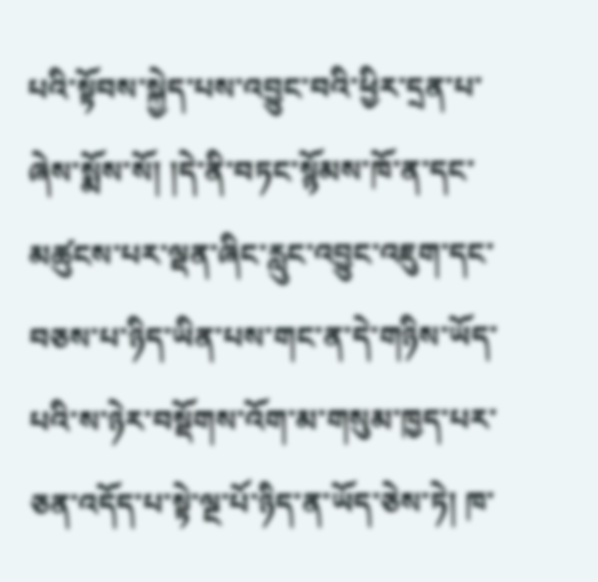པའི་སྟོབས་སྐྱེད་པས་འབྱུང་བའི་ཕྱིར་དྲན་པ་ཞེས་སྨོས་སོ། །དེ་ནི་བཏང་སྙོམས་ཁོ་ན་དང་མཚུངས་པར་ལྡན་ཞིང་རླུང་འབྱུང་འཇུག་དང་བཅས་པ་ཉིད་ཡིན་པས་གང་ན་དེ་གཉིས་ཡོད་པའི་ས་ཉེར་བསྡོགས་འོག་མ་གསུམ་ཁྱད་པར་ཅན་འདོད་པ་སྟེ་ལྔ་པོ་ཉིད་ན་ཡོད་ཅེས་ཏེ། ཁ་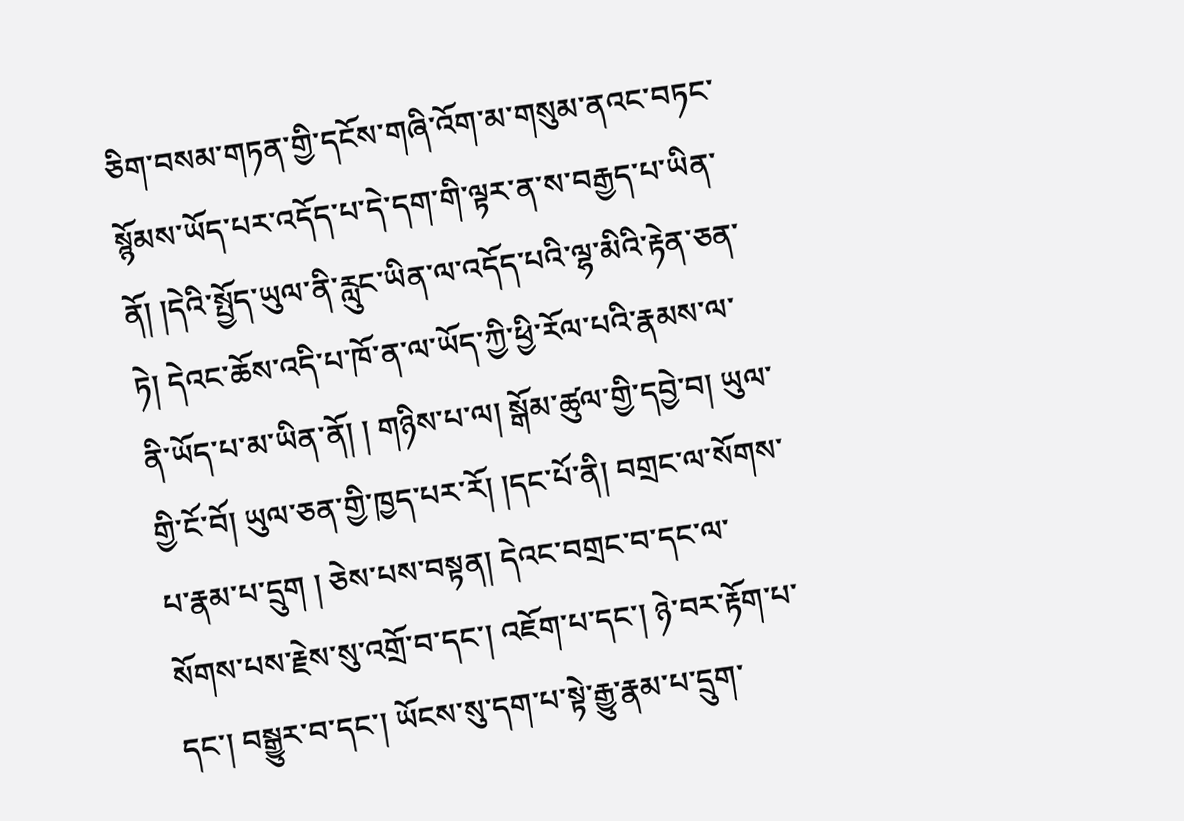ཅིག་བསམ་གཏན་གྱི་དངོས་གཞི་འོག་མ་གསུམ་ནའང་བཏང་སྙོམས་ཡོད་པར་འདོད་པ་དེ་དག་གི་ལྟར་ན་ས་བརྒྱད་པ་ཡིན་ནོ། །དེའི་སྤྱོད་ཡུལ་ནི་རླུང་ཡིན་ལ་འདོད་པའི་ལྷ་མིའི་རྟེན་ཅན་ཏེ། དེའང་ཆོས་འདི་པ་ཁོ་ན་ལ་ཡོད་ཀྱི་ཕྱི་རོལ་པའི་རྣམས་ལ་ནི་ཡོད་པ་མ་ཡིན་ནོ། ། གཉིས་པ་ལ། སྒོམ་ཚུལ་གྱི་དབྱེ་བ། ཡུལ་གྱི་ངོ་བོ། ཡུལ་ཅན་གྱི་ཁྱད་པར་རོ། །དང་པོ་ནི། བགྲང་ལ་སོགས་པ་རྣམ་པ་དྲུག ། ཅེས་པས་བསྟན། དེའང་བགྲང་བ་དང་ལ་སོགས་པས་རྗེས་སུ་འགྲོ་བ་དང་། འཇོག་པ་དང་། ཉེ་བར་རྟོག་པ་དང་། བསྒྱུར་བ་དང་། ཡོངས་སུ་དག་པ་སྟེ་རྒྱུ་རྣམ་པ་དྲུག་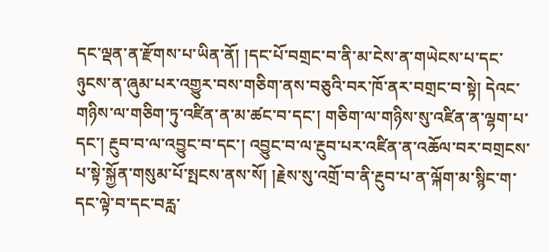དང་ལྡན་ན་རྫོགས་པ་ཡིན་ནོ། །དང་པོ་བགྲང་བ་ནི་མ་ངེས་ན་གཡེངས་པ་དང་ཉུངས་ན་ཞུམ་པར་འགྱུར་བས་གཅིག་ནས་བཅུའི་བར་ཁོ་ནར་བགྲང་བ་སྟེ། དེའང་གཉིས་ལ་གཅིག་ཏུ་འཛིན་ན་མ་ཚང་བ་དང་། གཅིག་ལ་གཉིས་སུ་འཛིན་ན་ལྷག་པ་དང་། རྔུབ་བ་ལ་འབྱུང་བ་དང་། འབྱུང་བ་ལ་རྔུབ་པར་འཛིན་ན་འཆོལ་བར་བགྲངས་པ་སྟེ་སྐྱོན་གསུམ་པོ་སྤངས་ནས་སོ། །རྗེས་སུ་འགྲོ་བ་ནི་རྔུབ་པ་ན་ལྐོག་མ་སྙིང་ག་དང་ལྟེ་བ་དང་བརླ་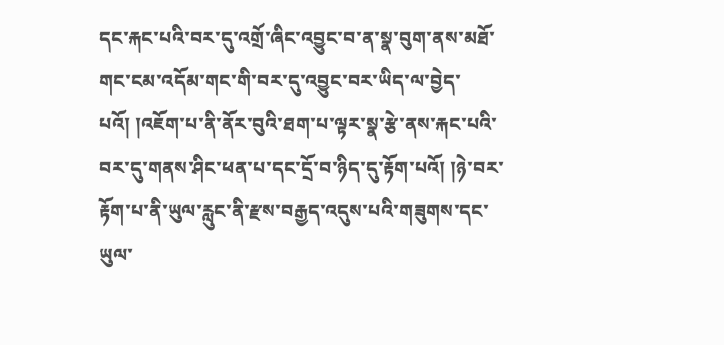དང་རྐང་པའི་བར་དུ་འགྲོ་ཞིང་འབྱུང་བ་ན་སྣ་བུག་ནས་མཐོ་གང་ངམ་འདོམ་གང་གི་བར་དུ་འབྱུང་བར་ཡིད་ལ་བྱེད་པའོ། །འཇོག་པ་ནི་ནོར་བུའི་ཐག་པ་ལྟར་སྣ་རྩེ་ནས་རྐང་པའི་བར་དུ་གནས་ཤིང་ཕན་པ་དང་དྲོ་བ་ཉིད་དུ་རྟོག་པའོ། །ཉེ་བར་རྟོག་པ་ནི་ཡུལ་རླུང་ནི་རྫས་བརྒྱད་འདུས་པའི་གཟུགས་དང་ཡུལ་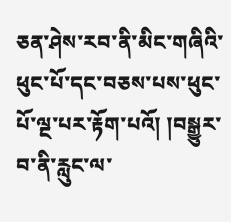ཅན་ཤེས་རབ་ནི་མིང་གཞིའི་ཕུང་པོ་དང་བཅས་པས་ཕུང་པོ་ལྔ་པར་རྟོག་པའོ། །བསྒྱུར་བ་ནི་རླུང་ལ་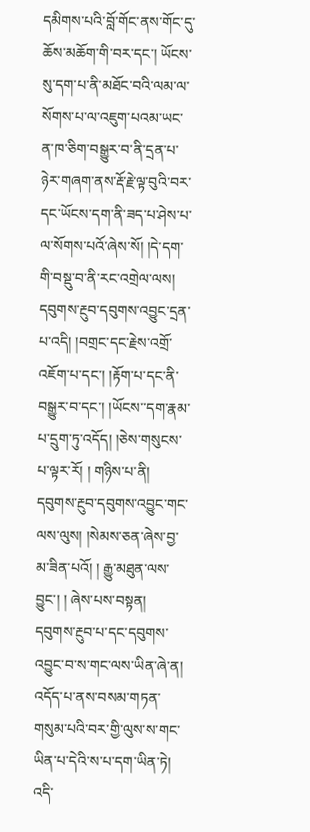དམིགས་པའི་བློ་གོང་ནས་གོང་དུ་ཆོས་མཆོག་གི་བར་དང་། ཡོངས་སུ་དག་པ་ནི་མཐོང་བའི་ལམ་ལ་སོགས་པ་ལ་འཇུག་པའམ་ཡང་ན་ཁ་ཅིག་བསྒྱུར་བ་ནི་དྲན་པ་ཉེར་གཞག་ནས་རྡོ་རྗེ་ལྟ་བུའི་བར་དང་ཡོངས་དག་ནི་ཟད་པ་ཤེས་པ་ལ་སོགས་པའོ་ཞེས་སོ། །དེ་དག་གི་བསྡུ་བ་ནི་རང་འགྲེལ་ལས། དབུགས་རྔུབ་དབུགས་འབྱུང་དྲན་པ་འདི། །བགྲང་དང་རྗེས་འགྲོ་འཇོག་པ་དང་། །རྟོག་པ་དང་ནི་བསྒྱུར་བ་དང་། །ཡོངས་་དག་རྣམ་པ་དྲུག་ཏུ་འདོད། །ཅེས་གསུངས་པ་ལྟར་རོ། ། གཉིས་པ་ནི། དབུགས་རྔུབ་དབུགས་འབྱུང་གང་ལས་ལུས། །སེམས་ཅན་ཞེས་བྱ་མ་ཟིན་པའོ། ། རྒྱུ་མཐུན་ལས་བྱུང་། ། ཞེས་པས་བསྟན། དབུགས་རྔུབ་པ་དང་དབུགས་འབྱུང་བ་ས་གང་ལས་ཡིན་ཞེ་ན། འདོད་པ་ནས་བསམ་གཏན་གསུམ་པའི་བར་གྱི་ལུས་ས་གང་ཡིན་པ་དེའི་ས་པ་དག་ཡིན་ཏེ། འདི་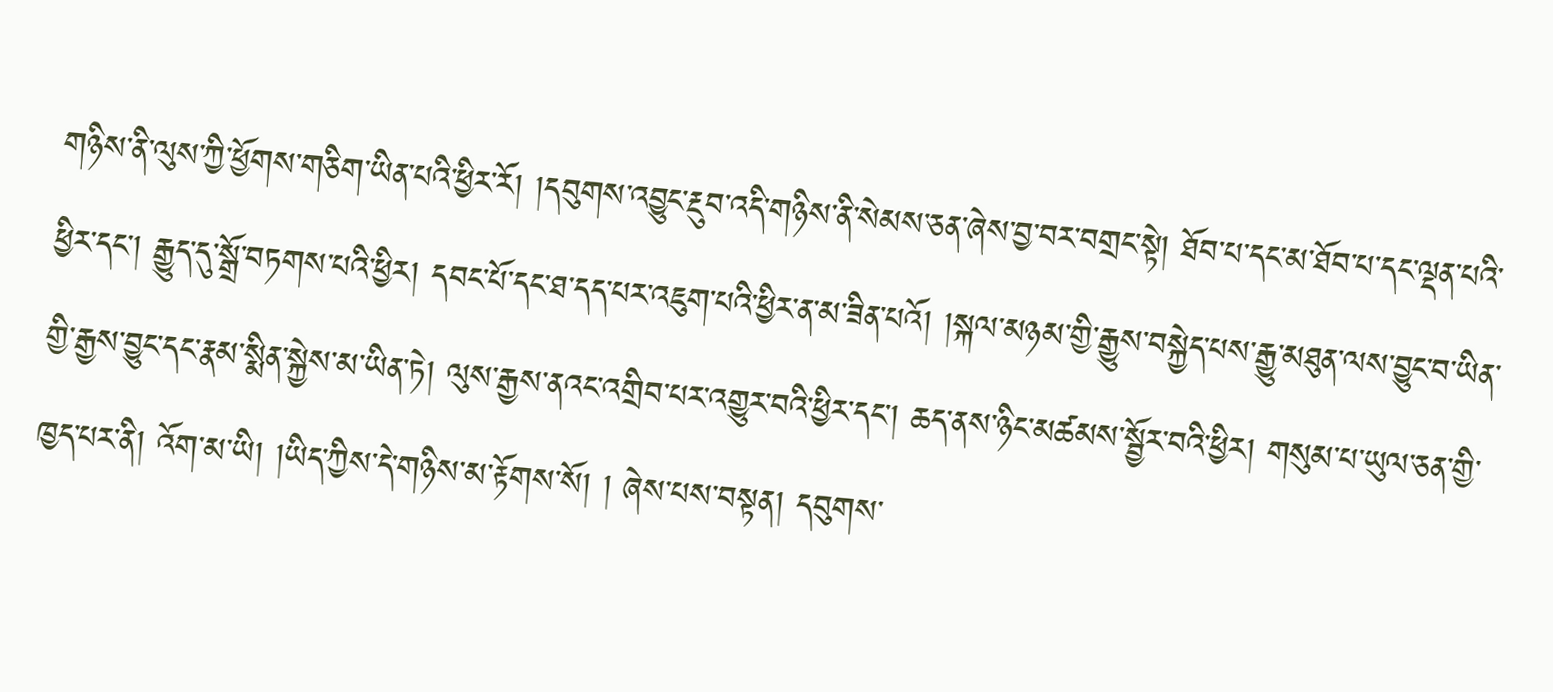གཉིས་ནི་ལུས་ཀྱི་ཕྱོགས་གཅིག་ཡིན་པའི་ཕྱིར་རོ། །དབུགས་འབྱུང་རྔུབ་འདི་གཉིས་ནི་སེམས་ཅན་ཞེས་བྱ་བར་བགྲང་སྟེ། ཐོབ་པ་དང་མ་ཐོབ་པ་དང་ལྡན་པའི་ཕྱིར་དང་། རྒྱུད་དུ་སྒྲོ་བཏགས་པའི་ཕྱིར། དབང་པོ་དང་ཐ་དད་པར་འཇུག་པའི་ཕྱིར་ན་མ་ཟིན་པའོ། །སྐལ་མཉམ་གྱི་རྒྱུས་བསྐྱེད་པས་རྒྱུ་མཐུན་ལས་བྱུང་བ་ཡིན་གྱི་རྒྱས་བྱུང་དང་རྣམ་སྨིན་སྐྱེས་མ་ཡིན་ཏེ། ལུས་རྒྱས་ནའང་འགྲིབ་པར་འགྱུར་བའི་ཕྱིར་དང་། ཆད་ནས་ཉིང་མཚམས་སྦྱོར་བའི་ཕྱིར། གསུམ་པ་ཡུལ་ཅན་གྱི་ཁྱད་པར་ནི། འོག་མ་ཡི། །ཡིད་ཀྱིས་དེ་གཉིས་མ་རྟོགས་སོ། ། ཞེས་པས་བསྟན། དབུགས་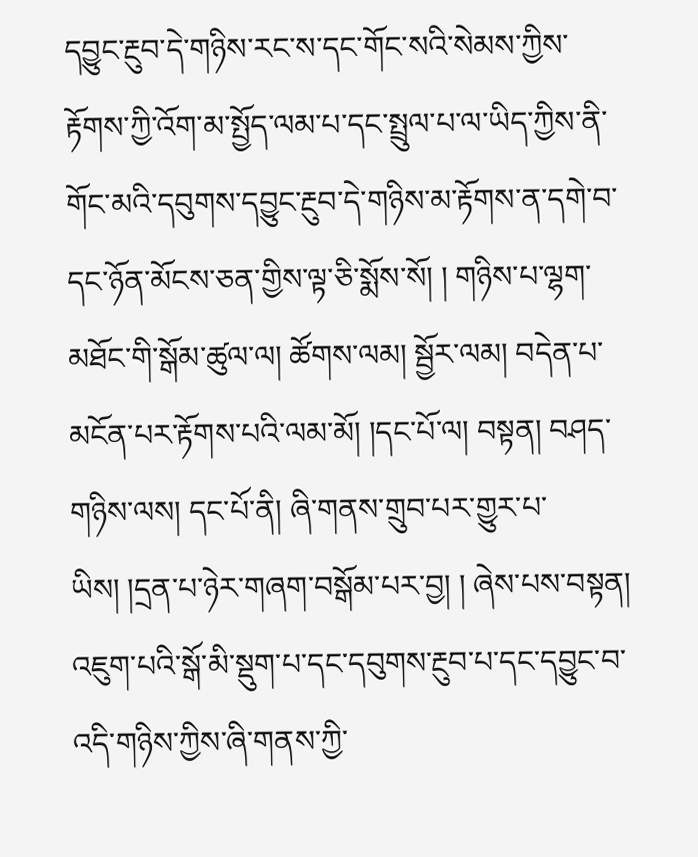དབྱུང་རྔུབ་དེ་གཉིས་རང་ས་དང་གོང་སའི་སེམས་ཀྱིས་རྟོགས་ཀྱི་འོག་མ་སྤྱོད་ལམ་པ་དང་སྤྲུལ་པ་ལ་ཡིད་ཀྱིས་ནི་གོང་མའི་དབུགས་དབྱུང་རྔུབ་དེ་གཉིས་མ་རྟོགས་ན་དགེ་བ་དང་ཉོན་མོངས་ཅན་གྱིས་ལྟ་ཅི་སྨོས་སོ། ། གཉིས་པ་ལྷག་མཐོང་གི་སྒོམ་ཚུལ་ལ། ཚོགས་ལམ། སྦྱོར་ལམ། བདེན་པ་མངོན་པར་རྟོགས་པའི་ལམ་མོ། །དང་པོ་ལ། བསྟན། བཤད་གཉིས་ལས། དང་པོ་ནི། ཞི་གནས་གྲུབ་པར་གྱུར་པ་ཡིས། །དྲན་པ་ཉེར་གཞག་བསྒོམ་པར་བྱ། ། ཞེས་པས་བསྟན། འཇུག་པའི་སྒོ་མི་སྡུག་པ་དང་དབུགས་རྔུབ་པ་དང་དབྱུང་བ་འདི་གཉིས་ཀྱིས་ཞི་གནས་ཀྱི་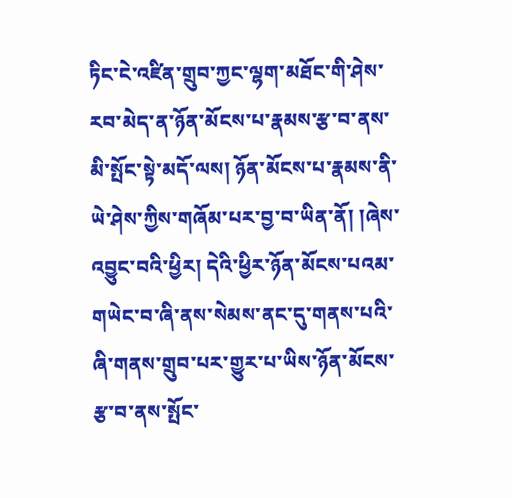ཏིང་ངེ་འཛིན་གྲུབ་ཀྱང་ལྷག་མཐོང་གི་ཤེས་རབ་མེད་ན་ཉོན་མོངས་པ་རྣམས་རྩ་བ་ནས་མི་སྤོང་སྟེ་མདོ་ལས། ཉོན་མོངས་པ་རྣམས་ནི་ཡེ་ཤེས་ཀྱིས་གཞོམ་པར་བྱ་བ་ཡིན་ནོ། །ཞེས་འབྱུང་བའི་ཕྱིར། དེའི་ཕྱིར་ཉོན་མོངས་པའམ་གཡེང་བ་ཞི་ནས་སེམས་ནང་དུ་གནས་པའི་ཞི་གནས་གྲུབ་པར་གྱུར་པ་ཡིས་ཉོན་མོངས་རྩ་བ་ནས་སྤོང་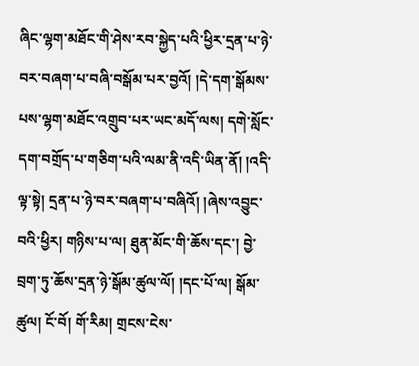ཞིང་ལྷག་མཐོང་གི་ཤེས་རབ་སྐྱེད་པའི་ཕྱིར་དྲན་པ་ཉེ་བར་བཞག་པ་བཞི་བསྒོམ་པར་བྱའོ། །དེ་དག་སྒོམས་པས་ལྷག་མཐོང་འགྲུབ་པར་ཡང་མདོ་ལས། དགེ་སློང་དག་བགྲོད་པ་གཅིག་པའི་ལམ་ནི་འདི་ཡིན་ནོ། །འདི་ལྟ་སྟེ། དྲན་པ་ཉེ་བར་བཞག་པ་བཞིའོ། །ཞེས་འབྱུང་བའི་ཕྱིར། གཉིས་པ་ལ། ཐུན་མོང་གི་ཆོས་དང་། བྱེ་བྲག་ཏུ་ཆོས་དྲན་ཉེ་སྒོམ་ཚུལ་ལོ། །དང་པོ་ལ། སྒོམ་ཚུལ། ངོ་བོ། གོ་རིམ། གྲངས་ངེས་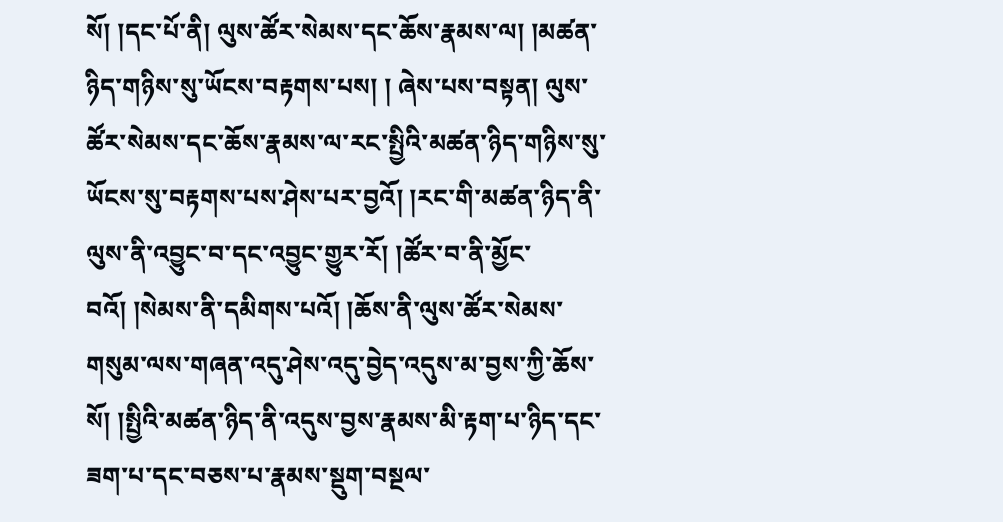སོ། །དང་པོ་ནི། ལུས་ཚོར་སེམས་དང་ཆོས་རྣམས་ལ། །མཚན་ཉིད་གཉིས་སུ་ཡོངས་བརྟགས་པས། ། ཞེས་པས་བསྟན། ལུས་ཚོར་སེམས་དང་ཆོས་རྣམས་ལ་རང་སྤྱིའི་མཚན་ཉིད་གཉིས་སུ་ཡོངས་སུ་བརྟགས་པས་ཤེས་པར་བྱའོ། །རང་གི་མཚན་ཉིད་ནི་ལུས་ནི་འབྱུང་བ་དང་འབྱུང་གྱུར་རོ། །ཚོར་བ་ནི་མྱོང་བའོ། །སེམས་ནི་དམིགས་པའོ། །ཆོས་ནི་ལུས་ཚོར་སེམས་གསུམ་ལས་གཞན་འདུ་ཤེས་འདུ་བྱེད་འདུས་མ་བྱས་ཀྱི་ཆོས་སོ། །སྤྱིའི་མཚན་ཉིད་ནི་འདུས་བྱས་རྣམས་མི་རྟག་པ་ཉིད་དང་ཟག་པ་དང་བཅས་པ་རྣམས་སྡུག་བསྔལ་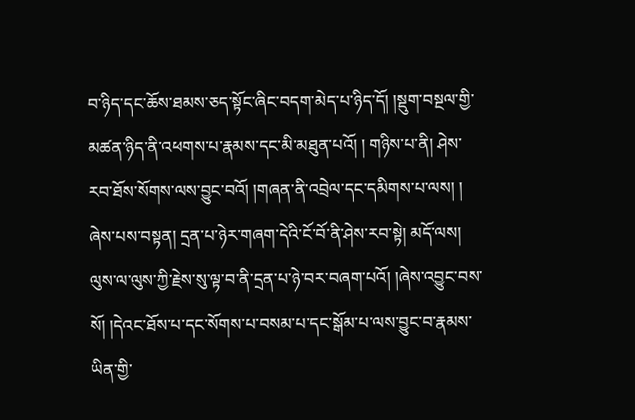བ་ཉིད་དང་ཆོས་ཐམས་ཅད་སྟོང་ཞིང་བདག་མེད་པ་ཉིད་དོ། །སྡུག་བསྔལ་གྱི་མཚན་ཉིད་ནི་འཕགས་པ་རྣམས་དང་མི་མཐུན་པའོ། ། གཉིས་པ་ནི། ཤེས་རབ་ཐོས་སོགས་ལས་བྱུང་བའོ། །གཞན་ནི་འབྲེལ་དང་དམིགས་པ་ལས། ། ཞེས་པས་བསྟན། དྲན་པ་ཉེར་གཞག་དེའི་ངོ་བོ་ནི་ཤེས་རབ་སྟེ། མདོ་ལས། ལུས་ལ་ལུས་ཀྱི་རྗེས་སུ་ལྟ་བ་ནི་དྲན་པ་ཉེ་བར་བཞག་པའོ། །ཞེས་འབྱུང་བས་སོ། །དེའང་ཐོས་པ་དང་སོགས་པ་བསམ་པ་དང་སྒོམ་པ་ལས་བྱུང་བ་རྣམས་ཡིན་གྱི་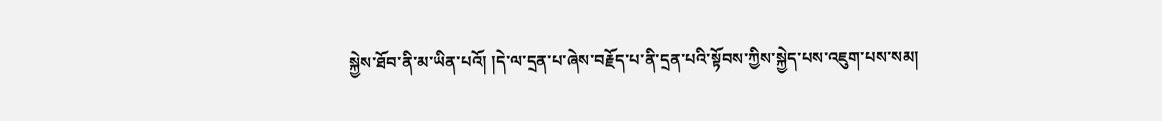སྐྱེས་ཐོབ་ནི་མ་ཡིན་པའོ། །དེ་ལ་དྲན་པ་ཞེས་བརྗོད་པ་ནི་དྲན་པའི་སྟོབས་ཀྱིས་སྐྱེད་པས་འཇུག་པས་སམ།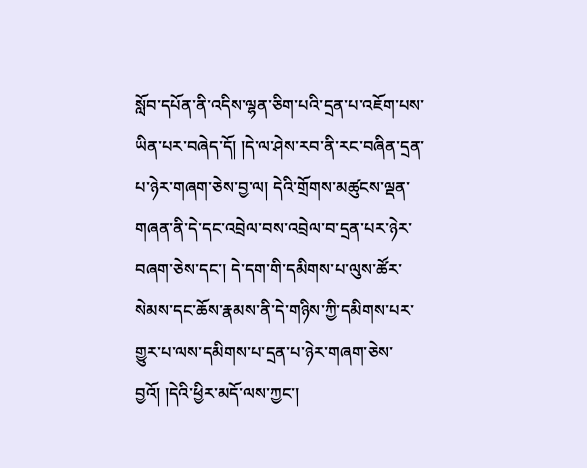སློབ་དཔོན་ནི་འདིས་ལྷན་ཅིག་པའི་དྲན་པ་འཇོག་པས་ཡིན་པར་བཞེད་དོ། །དེ་ལ་ཤེས་རབ་ནི་རང་བཞིན་དྲན་པ་ཉེར་གཞག་ཅེས་བྱ་ལ། དེའི་གྲོགས་མཚུངས་ལྡན་གཞན་ནི་དེ་དང་འབྲེལ་བས་འབྲེལ་བ་དྲན་པར་ཉེར་བཞག་ཅེས་དང་། དེ་དག་གི་དམིགས་པ་ལུས་ཚོར་སེམས་དང་ཆོས་རྣམས་ནི་དེ་གཉིས་ཀྱི་དམིགས་པར་གྱུར་པ་ལས་དམིགས་པ་དྲན་པ་ཉེར་གཞག་ཅེས་བྱའོ། །དེའི་ཕྱིར་མདོ་ལས་ཀྱང་།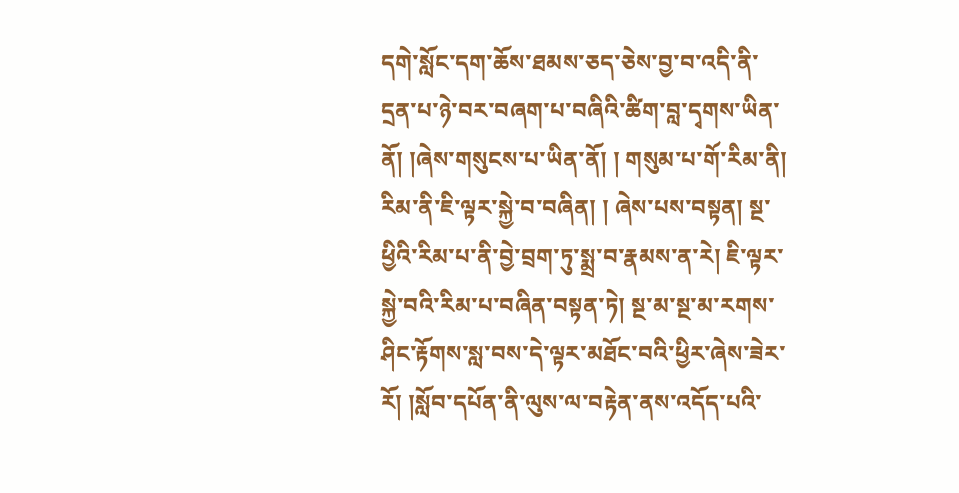དགེ་སློང་དག་ཆོས་ཐམས་ཅད་ཅེས་བྱ་བ་འདི་ནི་དྲན་པ་ཉེ་བར་བཞག་པ་བཞིའི་ཚིག་བླ་དྭགས་ཡིན་ནོ། །ཞེས་གསུངས་པ་ཡིན་ནོ། ། གསུམ་པ་གོ་རིམ་ནི། རིམ་ནི་ཇི་ལྟར་སྐྱེ་བ་བཞིན། ། ཞེས་པས་བསྟན། སྔ་ཕྱིའི་རིམ་པ་ནི་བྱེ་བྲག་ཏུ་སྨྲ་བ་རྣམས་ན་རེ། ཇི་ལྟར་སྐྱེ་བའི་རིམ་པ་བཞིན་བསྟན་ཏེ། སྔ་མ་སྔ་མ་རགས་ཤིང་རྟོགས་སླ་བས་དེ་ལྟར་མཐོང་བའི་ཕྱིར་ཞེས་ཟེར་རོ། །སློབ་དཔོན་ནི་ལུས་ལ་བརྟེན་ནས་འདོད་པའི་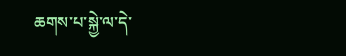ཆགས་པ་སྐྱེ་ལ་དེ་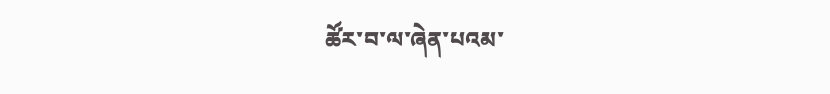ཚོར་བ་ལ་ཞེན་པའམ་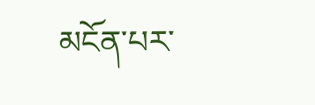མངོན་པར་